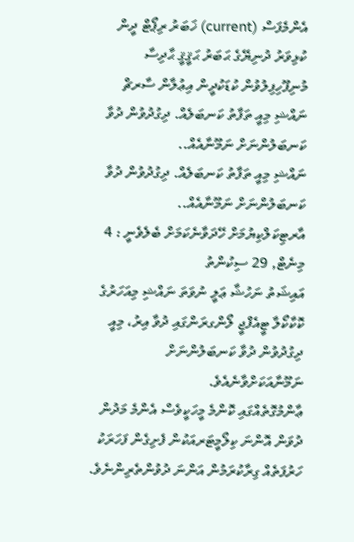އެންމެފަސް (current) ޚަބަރު ރިޕޯޓް ދީން ކުޅިވަރު ދުނިޔޭގެ ޙަބަރު ޙަޤީޤީ ޙާދިސާ މުނިފޫހިފިލުވުން ކުޑަކުދީން އިޢުލާން ސާރޗް
ނައްޝި މިއީ ތަފާތު ކަނބަލެއް. ދިގުދުވުން ދުވާ ކަނބަލުންނަށް ނަމޫނާއެއް..
ނައްޝި މިއީ ތަފާތު ކަނބަލެއް. ދިގުދުވުން ދުވާ ކަނބަލުންނަށް ނަމޫނާއެއް..
އާރޓިކަލްކިޔުމަށް ހޭދަވާނެކަމަށް ބެލެވެނީ : 4 މިނެޓް, 29 ސިކުންތު
އައިޝަތު ނަހުޝާ ޢަލީ ނުވަތަ ނައްޝި މިއަހަރުގެ ކޮކާކޯލާ ޓީއެފްޖީ ލޯންގރަންގައި ދުވާ އިރު، މިއީ ދިގުދުވުން ދުވާ ކަނބަލުންނަށް ނަމޫނާއަކަށްވާނެއެވެ.
ޢާންމުގޮތެއްގައި ކޮންމެ މީހަކީވެސް އެންމެ މަދުން ދުވަން އޮންނަ ކިލޯމީޓަރއަކުން ފެށިގެން ފަހަރަކު ހަރުފަތެއް ގިރާކުރަމުން އަންނަ ދުވުންތެރިންނެވެ.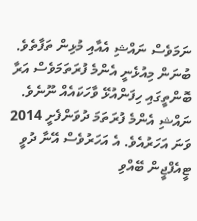ނަމަވެސް ނައްޝި އެއާއި މުޅިން ތަފާތެވެ. ބުނަން މިއުޅެނީ އެންމެ ފުރަތަމަވެސް އަރާ ބޮންތީގައި ހިފަންއުޅޭ ވާހަކައެއް ނޫނެވެ.
ނައްޝި އެންމެ ފުރަތަމަ ދުވަންފެށީ 2014 ވަނަ އަހަރުއެވެ. އެ އަހަރުވެސް އޭނާ ދުވީ ޓީއެފްޖީން ބޭއްވި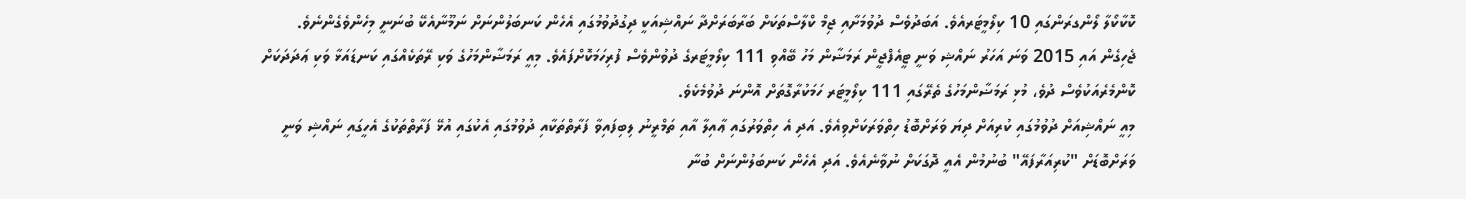ކޮކާކޯލާ ލޯންގރަންގައި 10 ކިލޯމީޓަރއެވެ. އަބަދުވެސް ދުވުމަށާއި ޖިމް ކްލާސްތަކަށް ބަރާބަރަށްދާ ނައްޝިއަކީ ދިގުދުވުމުގައި އެހެން ކަނބަލުންނަށް ނަމޫނާއެކޭ ބުނަނީ މިހެންވެގެންނެވެ.
ޖެހިގެން އައި 2015 ވަނަ އަހަރު ނައްޝި ވަނީ ޓީއެފްޖީން ރަމަޟާން މަހު ބޭއްވި 111 ކިލޯމީޓަރގެ ދުވުންވެސް ފުރިހަމަކޮށްފައެވެ. މިއީ ރަމަޟާންމަހުގެ ވަކި ރޭތަކެއްގައި ކަނޑައަޅާ ވަކި ޢަދަދަކަށް ކޮންމެރެއަކުވެސް ދުވެ، މުޅި ރަމަޟާންމަހުގެ ތެރޭގައި 111 ކިލޯމީޓަރ ހަމަކުރާގޮތަށް އޮންނަ ދުވުމެކެވެ.
މިއީ ނައްޝިއަށް ދުވުމުގައި ކުރިއަށް ދިޔަ ވަރަށްބޮޑު ހިތްވަރަކަށްވިއެވެ. އަދި އެ ހިތްވަރުގައި ޢާއިލާ އާއި ތަމްރީނު ލިބިފައިވާ ފަރާތްތަކާއި ދުވުމުގައި އެކުގައި އުޅޭ ފަރާތްތަކުގެ އެހީގައި ނައްޝި ވަނީ ވަރަށްބޮޑަށް "ކުރިއަރާފައޭ" ބުނުމުން އެއީ ދޮގަކަށް ނުވާނެއެވެ. އަދި އެހެން ކަނބަލުންނަށް ބުނާ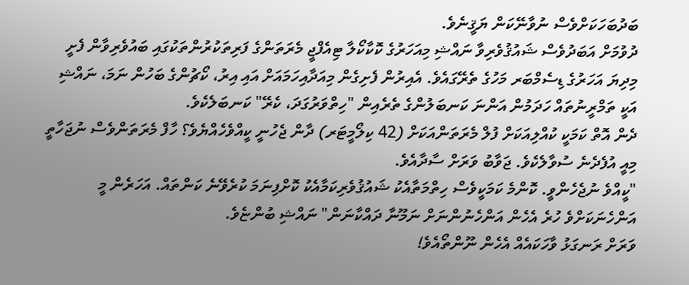ބަދުބަހަކަށްވެސް ނުވާނޭކަން ޔަޤީނެވެ.
ދުވުމަށް އަބަދުވެސް ޝައުޤުވެރިވާ ނައްޝި މިއަހަރުގެ ކޮކާކޯލާ ޓިއެފްޖީ މެރަތަންގެ ފަރިތަކުރުންތަކުގައި ބައުވެރިވާން ފެށީ މިދިޔަ އަހަރުގެ ޑިސެމްބަރ މަހުގެ ތެރޭގައެވެ. އެއިރުން ފެށިގެން މިއަދާއިހަމައަށް އައި އިރު، ކޯޗުންގެ ބަހުން ނަމަ، ނައްޝި އަކީ ތަމްރީނުތައް ހަދަމުން އަންނަ ކަނބަލުންގެ ތެރެއިން "ހިތްވަރުގަދަ، ކެރޭ" ކަނބަލެކެވެ.
ދެން އޮތް ކަމަކީ ކުއްލިއަކަށް ފުލް މެރަތަންއަކަށް (42 ކިލޯމީޓަރ) ދާން ޖެހުނީ ކީއްވެހެއްޔެވެ؟ ހާފް މެރަތަންވެސް ނުޖަހާތީ މިއީ އުފެދެނެ ސުވާލެކެވެ. ޖަވާބު ވަރަށް ސާދާއެވެ.
"ކީއްވެ ނުޖެހެންވީ. ކޮންމެ ކަމަކީވެސް ހިތްމަތާއެކު ޝައުޤުވެރިކަމާއެކު ކޮށްފިނަމަ ކުރެވޭނެ ކަންތައް. އަހަރެން މީ އަންހެނަކަށްވެ ހުރެ އެހެން އަންހެނުންނަށް ނަމޫނާ ދައްކާނަން" ނައްޝި ބުންޏެވެ.
ވަރަށް ރަނގަޅު ވާހަކައެއް އެހެން ނޫންތޯއެވެ!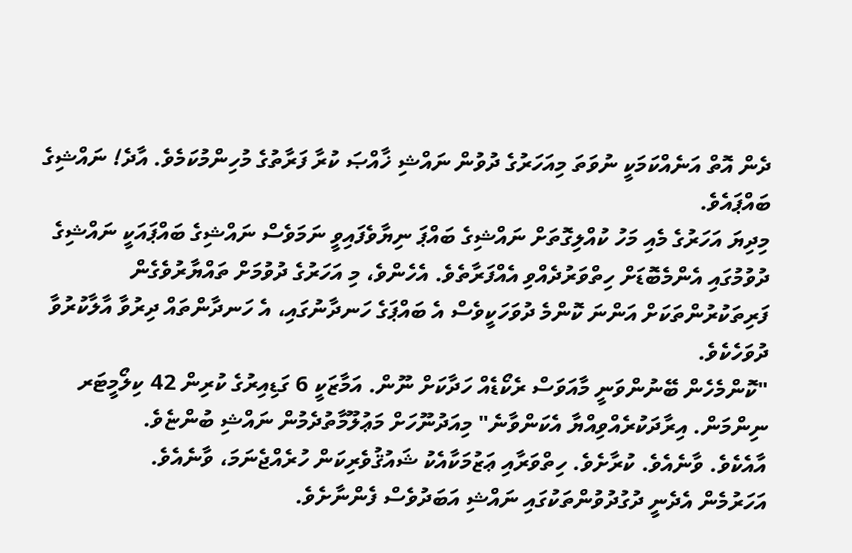ދެން އޮތް އަނެއްކަމަކީ ނުވަތަ މިއަހަރުގެ ދުވުން ނައްޝި ޚާއްޞަ ކުރާ ފަރާތުގެ މުހިންމުކަމެވެ. އާދެ! ނައްޝިގެ ބައްޕައެވެ.
މިދިޔަ އަހަރުގެ މެއި މަހު ކުއްލިގޮތަށް ނައްޝިގެ ބައްޕަ ނިޔާވެފައިވީ ނަމަވެސް ނައްޝިގެ ބައްޕައަކީ ނައްޝިގެ ދުވުމުގައި އެންމެބޮޑަށް ހިތްވަރުދެއްވި އެއްފަރާތެވެ. އެހެންވެ، މި އަހަރުގެ ދުވުމަށް ތައްޔާރުވެގެން ފަރިތަކުރުންތަކަށް އަންނަ ކޮންމެ ދުވަހަކީވެސް އެ ބައްޕަގެ ހަނދާނުގައި، އެ ހަނދާންތައް ދިރުވާ އާލާކުރުވާ ދުވަހެކެވެ.
"ކޮންމެހެން ބޭނުންވަނީ މާއަވަސް ރެކޯޑެއް ހަދާކަށް ނޫން. އަމާޒަކީ 6 ގަޑިއިރުގެ ކުރިން 42 ކިލޯމީޓަރ ނިންމަން. އިރާދަކުރެއްވިއްޔާ އެކަންވާނެ" މިއަދުނޫހަށް މަޢުލޫމާތުދެމުން ނައްޝި ބުންޏެވެ.
އާއެކެވެ. ވާނެއެވެ. ކުރާށެވެ. ހިތްވަރާއި ޢަޒުމަކާއެކު ޝައުޤުވެރިކަން ހުރެއްޖެނަމަ، ވާނެއެވެ.
އަހަރުމެން އެދެނީ ދުގުދުވުންތަކުގައި ނައްޝި އަބަދުވެސް ފެންނާށެވެ.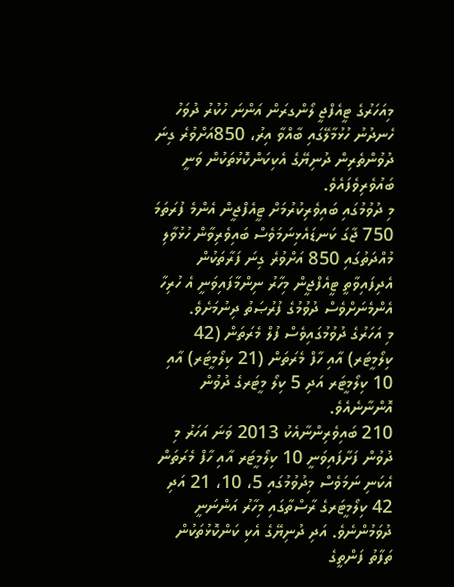މިއަހަރުގެ ޓީއެފްޖީ ލޯންގރަން އަންނަ ހުކުރު ދުވަހު ހެނދުނު ހުޅުމާލޭގައި ބާއްވާ އިރު، 850އަށްވުރެ ގިނަ ދުވުންތެރިން ދުނިޔޭގެ އެކިކަންކޮޅުތަކުން ވަނީ ބައުވެރިވެފައެވެ.
މި ދުވުމުގައި ބައިވެރިކުރުމަށް ޓީއެފްޖީން އެންމެ ފުރަތަމަ 750 ޖާގަ ކަނޑައެޅިނަމަވެސް ބައިވެރިވާން ހުޅުވާލި މުއްދަތުގައި 850 އަށްވުރެ ގިނަ ފަރާތަކުން އެދިފައިވާތީ ޓީއެފްޖީން މިހާރު ނިންމާފައިވަނީ އެ ހުރިހާ އެންމެނަށްވެސް ދުވުމުގެ ފުރުޞަތު ދިނުމަށެވެ.
މި އަހަރުގެ ދުވުމުގައިވެސް ފުލް މެރަތަން (42 ކިލޯމީޓަރ) އާއި ހާފް މެރަތަން (21 ކިލޯމީޓަރ) އާއި 10 ކިލޯމީޓަރ އަދި 5 ކިލޯ މީޓަރގެ ދުވުން އޮންނާނެއެވެ.
210 ބައިވެރިންނާއެކު 2013 ވަނަ އަހަރު މި ދުވުން ފަށާފައިވަނީ 10 ކިލޯމީޓަރ އާއި ހާފް މެރަތަން އެކަނި ނަމަވެސް މިދުވުމުގައި 5، 10، 21 އަދި 42 ކިލޯމީޓަރގެ ރާސްތާގައި މިހާރު އަންނަނީ ދުވަމުންނެވެ. އަދި ދުނިޔޭގެ އެކި ކަންކޮޅުތަކުން ތަފާތު ފަންތީގެ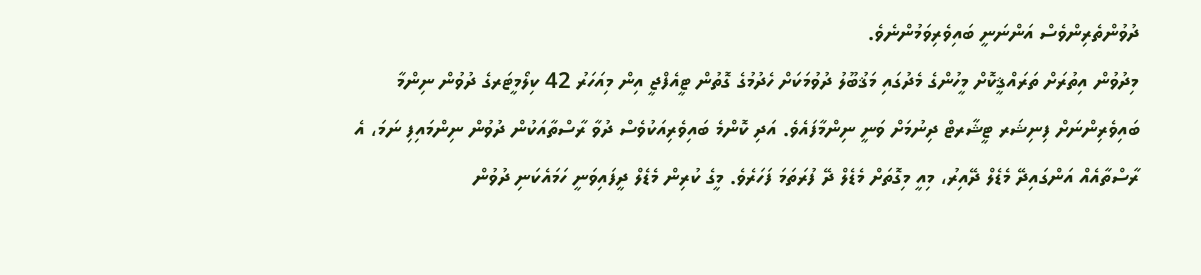ދުވުންތެރިންވެސް އަންނަނީ ބައިވެރިވަމުންނެވެ.
މިދުވުން އިތުރަށް ތަރައްޤީކޮށް މީހުންގެ މެދުގައި މަޤުބޫލު ދުވުމަކަށް ހެދުމުގެ ގޮތުން ޓީއެފްޖީ އިން މިއަހަރު 42 ކިލޯމީޓަރގެ ދުވުން ނިންމާ ބައިވެރިންނަށް ފިނިޝަރ ޓީޝާރޓް ދިނުމަށް ވަނީ ނިންމާފައެވެ. އަދި ކޮންމެ ބައިވެރިއަކުވެސް ދުވާ ރާސްތާއަކުން ދުވުން ނިންމައިފި ނަމަ، އެ ރާސްތާއެއް އަންގައިދޭ މެޑެލް ދޭއިރު، މިއީ މިގޮތަށް މެޑެލް ދޭ ފުރަތަމަ ފަހަރެވެ. މީގެ ކުރިން މެޑެލް ދީފައިވަނީ ހަމައެކަނި ދުވުން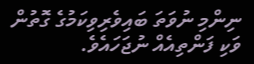ނިންމި ނުވަތަ ބައިވެރިވިކަމުގެ ގޮތުން ވަކި ފަންތިއެއް ނުޖަހައެވެ.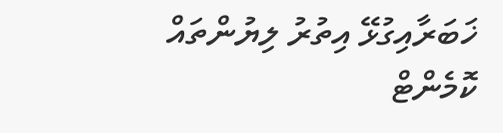ޚަބަރާއިގުޅޭ އިތުރު ލިޔުންތައް
ކޮމެންޓް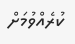ކުރެއްވުމަށް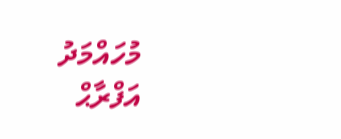މުހައްމަދު އަފްރާޙް